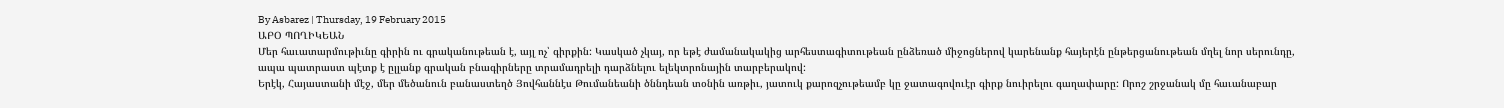By Asbarez | Thursday, 19 February 2015
ԱԲՕ ՊՈՂԻԿԵԱՆ
Մեր հաւատարմութիւնը գիրին ու գրականութեան է, այլ ոչ՝ գիրքին: Կասկած չկայ, որ եթէ ժամանակակից արհեստագիտութեան ընձեռած միջոցներով կարենանք հայերէն ընթերցանութեան մղել նոր սերունդը, ապա պատրաստ պէտք է ըլլանք գրական բնագիրները տրամադրելի դարձնելու ելեկտրոնային տարբերակով:
Երէկ, Հայաստանի մէջ, մեր մեծանուն բանաստեղծ Յովհաննէս Թումանեանի ծննդեան տօնին առթիւ, յատուկ քարոզչութեամբ կը ջատագովուէր գիրք նուիրելու գաղափարը: Որոշ շրջանակ մը հաւանաբար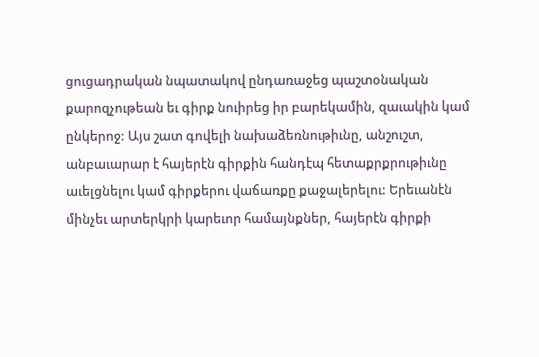ցուցադրական նպատակով ընդառաջեց պաշտօնական քարոզչութեան եւ գիրք նուիրեց իր բարեկամին, զաւակին կամ ընկերոջ: Այս շատ գովելի նախաձեռնութիւնը, անշուշտ, անբաւարար է հայերէն գիրքին հանդէպ հետաքրքրութիւնը աւելցնելու կամ գիրքերու վաճառքը քաջալերելու: Երեւանէն մինչեւ արտերկրի կարեւոր համայնքներ, հայերէն գիրքի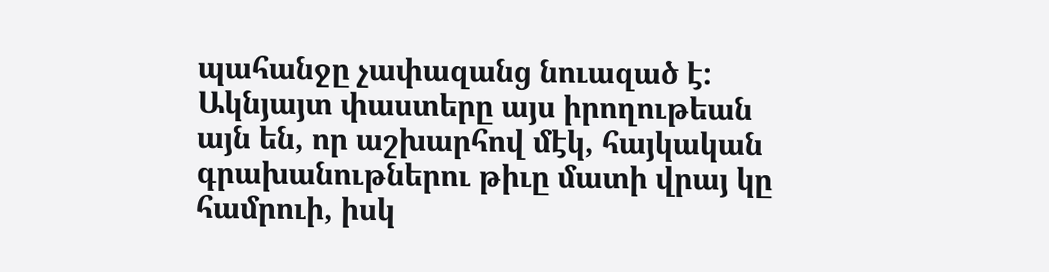պահանջը չափազանց նուազած է: Ակնյայտ փաստերը այս իրողութեան այն են, որ աշխարհով մէկ, հայկական գրախանութներու թիւը մատի վրայ կը համրուի, իսկ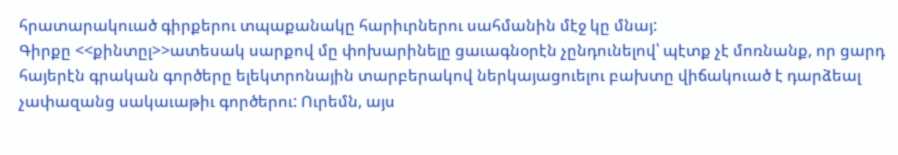հրատարակուած գիրքերու տպաքանակը հարիւրներու սահմանին մէջ կը մնայ:
Գիրքը <<քինտըլ>>ատեսակ սարքով մը փոխարինելը ցաւագնօրէն չընդունելով՝ պէտք չէ մոռնանք, որ ցարդ հայերէն գրական գործերը ելեկտրոնային տարբերակով ներկայացուելու բախտը վիճակուած է դարձեալ չափազանց սակաւաթիւ գործերու: Ուրեմն, այս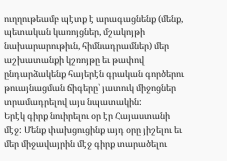ուղղութեամբ պէտք է արագացնենք (մենք, պետական կառոյցներ, մշակոյթի նախարարութիւն, հիմնադրամներ) մեր աշխատանքի կշռոյթը եւ թափով ընդարձակենք հայերէն գրական գործերու թուայնացման ճիգերը՝ յատուկ միջոցներ տրամադրելով այս նպատակին:
Երէկ գիրք նուիրելու օր էր Հայաստանի մէջ: Մենք փախցուցինք այդ օրը յիշելու եւ մեր միջավայրին մէջ գիրք տարածելու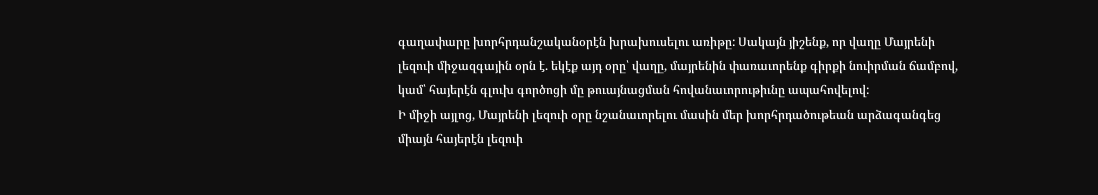գաղափարը խորհրդանշականօրէն խրախուսելու առիթը: Սակայն յիշենք, որ վաղը Մայրենի լեզուի միջազգային օրն է. եկէք այդ օրը՝ վաղը, մայրենին փառաւորենք գիրքի նուիրման ճամբով, կամ՝ հայերէն գլուխ գործոցի մը թուայնացման հովանաւորութիւնը ապահովելով:
Ի միջի այլոց, Մայրենի լեզուի օրը նշանաւորելու մասին մեր խորհրդածութեան արձագանգեց միայն հայերէն լեզուի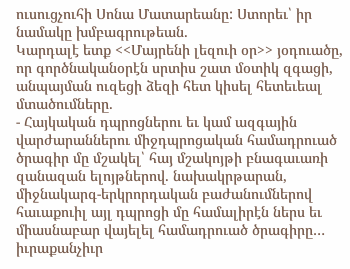ուսուցչուհի Սոնա Մատարեանը: Ստորեւ՝ իր նամակը խմբագրութեան.
Կարդալէ ետք <<Մայրենի լեզուի օր>> յօդուածը, որ գործնականօրէն սրտիս շատ մօտիկ զգացի, անպայման ուզեցի ձեզի հետ կիսել հետեւեալ մտածումները.
- Հայկական դպրոցներու եւ կամ ազգային վարժարաններու միջդպրոցական համադրուած ծրագիր մը մշակել՝ հայ մշակոյթի բնագաւառի զանազան ելոյթներով. նախակրթարան, միջնակարգ-երկրորդական բաժանումներով հաւաքուիլ այլ դպրոցի մը համալիրէն ներս եւ միասնաբար վայելել համադրուած ծրագիրը… իւրաքանչիւր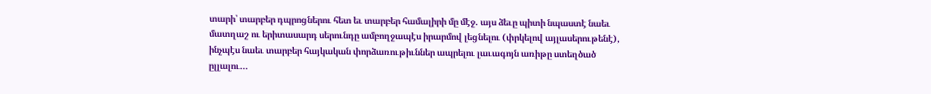տարի՝ տարբեր դպրոցներու հետ եւ տարբեր համալիրի մը մէջ. այս ձեւը պիտի նպաստէ նաեւ մատղաշ ու երիտասարդ սերունդը ամբողջապէս իրարմով լեցնելու (փրկելով այլասերութենէ), ինչպէս նաեւ տարբեր հայկական փորձառութիւններ ապրելու լաւագոյն առիթը ստեղծած ըլլալու…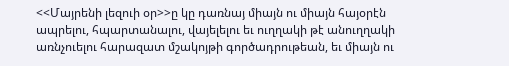<<Մայրենի լեզուի օր>>ը կը դառնայ միայն ու միայն հայօրէն ապրելու, հպարտանալու, վայելելու եւ ուղղակի թէ անուղղակի առնչուելու հարազատ մշակոյթի գործադրութեան, եւ միայն ու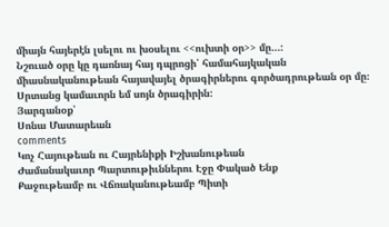միայն հայերէն լսելու ու խօսելու <<ուխտի օր>> մը…:
Նշուած օրը կը դառնայ հայ դպրոցի՝ համահայկական միասնականութեան հայավայել ծրագիրներու գործադրութեան օր մը։
Սրտանց կամաւորն եմ սոյն ծրագիրին:
Յարգանօք՝
Սոնա Մատարեան
comments
Կոչ Հայութեան ու Հայրենիքի Իշխանութեան
Ժամանակաւոր Պարտութիւններու Էջը Փակած Ենք
Քաջութեամբ ու Վճռականութեամբ Պիտի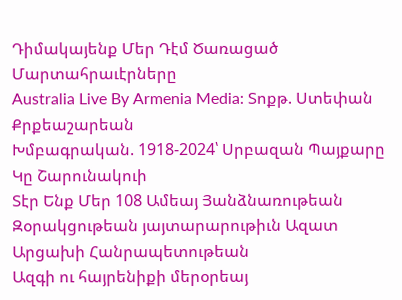Դիմակայենք Մեր Դէմ Ծառացած Մարտահրաւէրները
Australia Live By Armenia Media: Տոքթ. Ստեփան Քրքեաշարեան
Խմբագրական. 1918-2024՝ Սրբազան Պայքարը Կը Շարունակուի
Տէր Ենք Մեր 108 Ամեայ Յանձնառութեան
Զօրակցութեան յայտարարութիւն Ազատ Արցախի Հանրապետութեան
Ազգի ու հայրենիքի մերօրեայ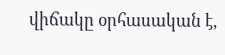վիճակը օրհասական է,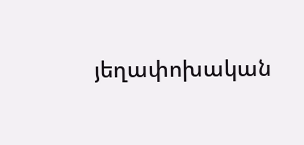յեղափոխական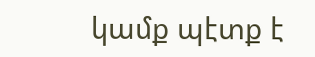կամք պէտք է